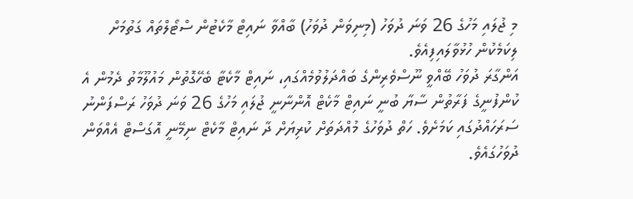މި ޖުލައި މަހުގެ 26 ވަނަ ދުވަހު (މިނިވަން ދުވަހު) ބާއްވާ ނައިޓް މާކެޓުން ސްޓޯލްތައް ގަތުމަށް ލިކަމެކުން ހުޅުވާލައިފިއެވެ.
އަންގާރަ ދުވަހު ބޭއްވީ ނޫސްވެރިންގެ ބައްދަލުވުމެއްގައި، ނައިޓް މާކެޓާ ބެހޭގޮތުން މައުލޫމާތު ދެމުން އެ ކުންފުނީގެ ފަރާތުން ސާޔާ ބުނީ ނައިޓް މާކެޓް އޮންނާނީ ޖުލައި މަހުގެ 26 ވަނަ ދުވަހު ރަސްފަންނު ސަރަހައްދުގައި ކަމަށެވެ. ހަތް ދުވަހުގެ މުއްދަތަށް ކުރިޔަށް ދާ ނައިޓް މާކެޓް ނިމޭނީ އޮގަސްޓް އެއްވަން ދުވަހުގައެވެ.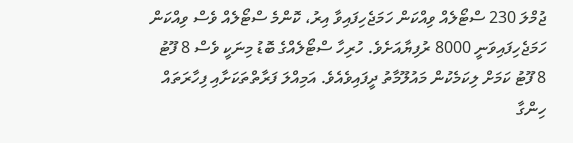ޖުމްލަ 230 ސްޓޯލެއް ވިއްކަން ހަމަޖެހިފައިވާ އިރު، ކޮންމެ ސްޓޯލެއް ވެސް ވިއްކަން ހަމަޖެހިފައިވަނީ 8000 ރުފިޔާއަށެވެ. ހުރިހާ ސްޓޯލެއްގެ ބޮޑު މިނަކީ ވެސް 8 ފޫޓު 8 ފޫޓު ކަމަށް ލިކަމެކުން މައުލޫމާތު ދީފައިވެއެވެ. އަމިއްލަ ފަރާތްތަކަށާއި ފިހާރަތައް ހިންގާ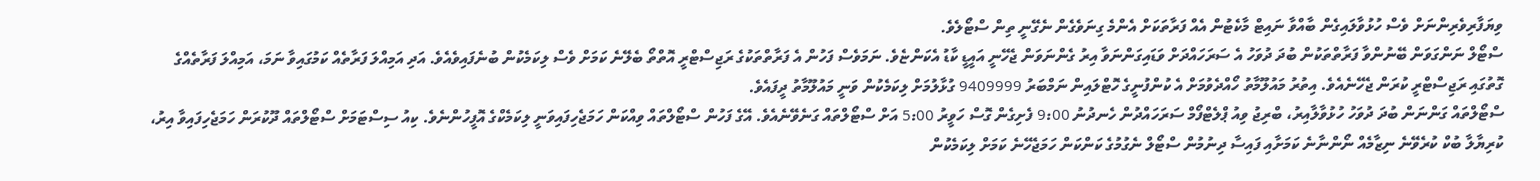ވިޔަފާރިވެރިންނަށް ވެސް ހުޅުވާލައިގެން ބާއްވާ ނައިޓް މާކެޓުން އެއް ފަރާތަކަށް އެންމެ ގިނަވެގެން ނެގޭނީ ތިން ސްޓޯލެވެ.
ސްޓޯލް ނަންގަވަން ބޭނުންވާ ފަރާތްތަކުން ބުދަ ދުވަހު އެ ސަރަހައްދަށް ވަޑައިގަންނަވާ އިރު ގެންނަވަން ޖެހޭނީ އައީޑީ ކާޑު އެކަންޏެވެ. ނަމަވެސް ފަހުން އެ ފަރާތްތަކުގެ ރަޖިސްޓްރީ އޮތްތޯ ބެލޭނެ ކަމަށް ވެސް ލިކަމެކުން ބުނެފައިވެއެވެ. އަދި އަމިއްލަ ފަރާތެއް ކަމުގައިވާ ނަމަ، އަމިއްލަ ފަރާތެއްގެ ގޮތުގައި ރަޖިސްޓްރީ ކުރަން ޖެހޭނެއެވެ. އިތުރު މައުލޫމާތު ހޯއްދެވުމަށް އެ ކުންފުނީގެ ހޮޓްލައިން ނަމްބަރު 9409999 ގުޅާލުމަށް ލިކަމެކުން ވަނީ މައުލޫމާތު ދީފައެވެ.
ސްޓޯލްތައް ގަންނަން ބުދަ ދުވަހު ހުޅުވާލާއިރު، ބްރިޖު ވިއު ޕްލެޓްފޯމް ސަރަހައްދުން ހެނދުނު 9:00 ފެށިގެން ގޮސް ހަވީރު 5:00 އަށް ސްޓޯލްތައް ގަނެވޭނެއެވެ. އޭގެ ފަހުން ސްޓޯލްތައް ވިއްކަން ހަމަޖެހިފައިވަނީ ލިކަމެކްގެ އޮފީހުންނެވެ. ކިއު ސިސްޓަމަށް ސްޓޯލްތައް ދޫކުރަން ހަމަޖެހިފައިވާ އިރު، ކުރިޔާލާ ބުކް ކުރެވޭނެ ނިޒާމެއް ނޯންނާނެ ކަމަށާއި ފައިސާ ދިނުމުން ސްޓޯލް ނެގުމުގެ ކަންކަން ހަމަޖެހޭނެ ކަމަށް ލިކަމެކުން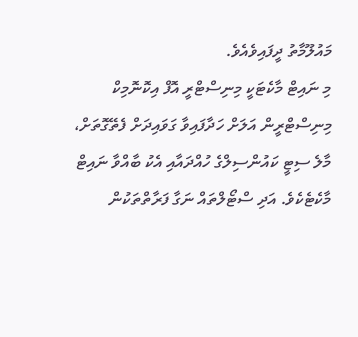މައުލޫމާތު ދީފައިވެއެވެ.
މި ނައިޓް މާކެޓަކީ މިނިސްޓްރީ އޮފް އިކޮނޮމިކް މިނިސްޓްރީން އަލަށް ހަދާފައިވާ ގަވައިދަށް ފެތޭގޮތަށް، މާލެ ސިޓީ ކައުންސިލްގެ ހުއްދައާއި އެކު ބާއްވާ ނައިޓް މާކެޓެކެވެ. އަދި ސްޓޯލްތައް ނަގާ ފަރާތްތަކުން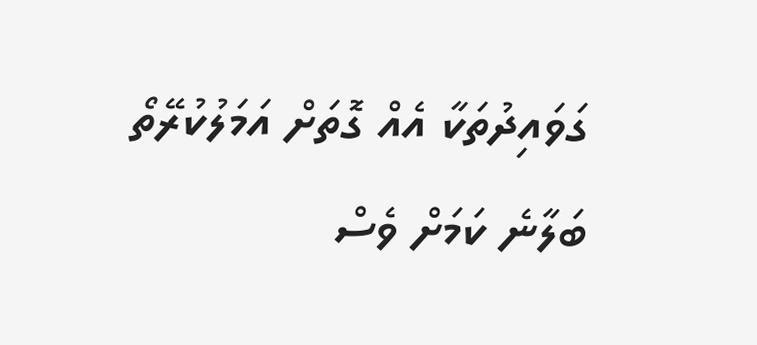ގަވައިދުތަކާ އެއް ގޮތަށް އަމަލުކުރޭތޯ ބަލާނެ ކަމަށް ވެސް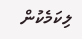ލިކަމެކުން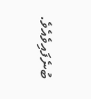ބުނެފައިވެއެވެ.